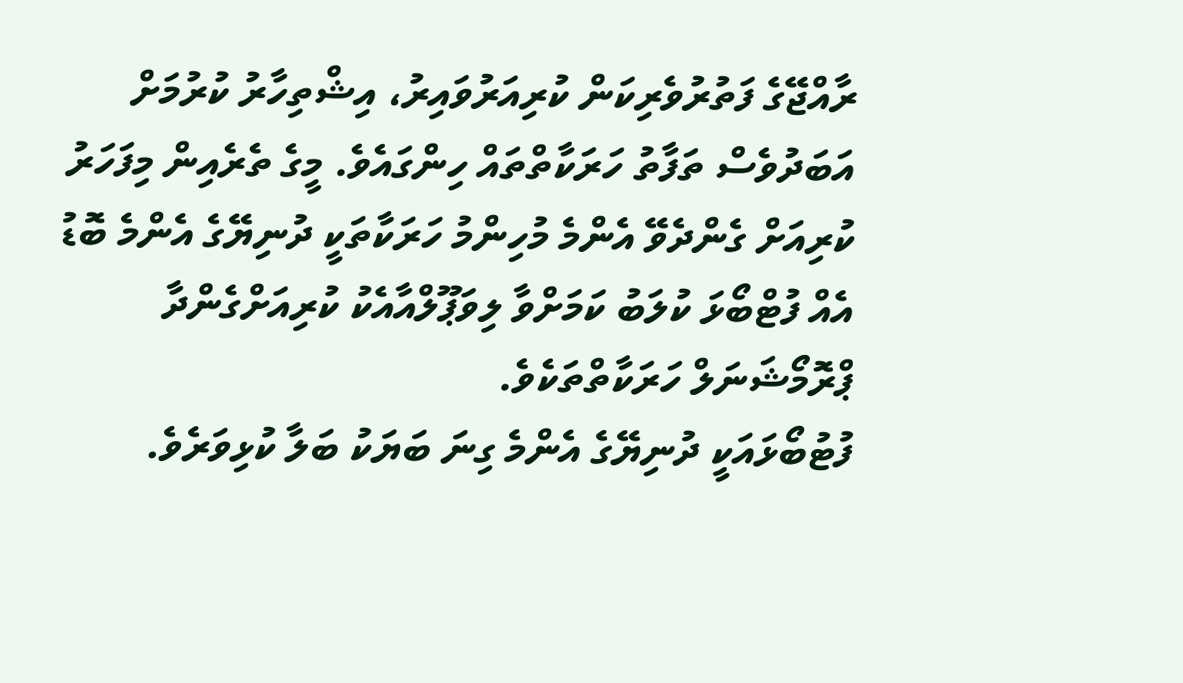ރާއްޖޭގެ ފަތުރުވެރިކަން ކުރިއަރުވައިރު، އިޝްތިހާރު ކުރުމަށް އަބަދުވެސް ތަފާތު ހަރަކާތްތައް ހިންގައެވެ. މީގެ ތެރެއިން މިފަހަރު ކުރިއަށް ގެންދެވޭ އެންމެ މުހިންމު ހަރަކާތަކީ ދުނިޔޭގެ އެންމެ ބޮޑު އެއް ފުޓްބޯޅަ ކުލަބު ކަމަށްވާ ލިވަޕޫލްއާއެކު ކުރިއަށްގެންދާ ޕްރޮމޯޝަނަލް ހަރަކާތްތަކެވެ.
ފުޓުބޯޅައަކީ ދުނިޔޭގެ އެންމެ ގިނަ ބަޔަކު ބަލާ ކުޅިވަރެވެ.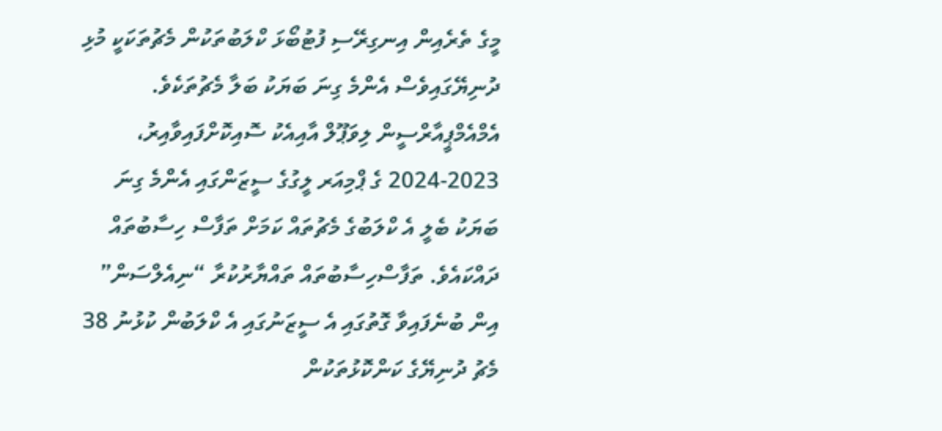މީގެ ތެރެއިން އިނގިރޭސި ފުޓުބޯޅަ ކްލަބުތަކުން މެޗުތަކަކީ މުޅި ދުނިޔޭގައިވެސް އެންމެ ގިނަ ބަޔަކު ބަލާ މެޗުތަކެވެ. އެމްއެމްޕީއާރްސީން ލިވަޕޫލް އާއިއެކު ސޮއިކޮށްފައިވާއިރު، 2023-2024 ގެ ޕްމިއަރ ލީގުގެ ސީޒަންގައި އެންމެ ގިނަ ބަޔަކު ބެލީ އެ ކްލަބުގެ މެޗުތައް ކަމަށް ތަފާސް ހިސާބުތައް ދައްކައެވެ. ތަފާސްހިސާބުތައް ތައްޔާރުކުރާ “ނިއެލްސަން” އިން ބުނެފައިވާ ގޮތުގައި އެ ސީޒަނުގައި އެ ކްލަބުން ކުޅުނު 38 މެޗު ދުނިޔޭގެ ކަންކޮޅުތަކުން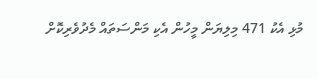މުޅި އެކު 471 މިލިޔަން މީހުން އެކި މަންސަތައް މެދުވެރިކޮށް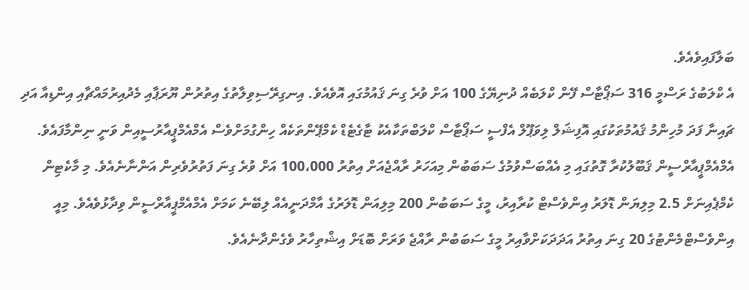ބަލާފައިވެއެވެ.
އެ ކްލަބުގެ ރަސްމީ 316 ސަޕޯޓާސް ފޭން ކްލަބެއް ދުނިޔޭގެ 100 އަށް ވުރެ ގިނަ ޤައުމުގައި އޮވެއެވެ. އިނގިރޭސިވިލާތުގެ އިތުރުން ޔޫރަޕާއި މެދުއިރުމައްޗާއި އިންޑިއާ އަދި ޗައިނާ ފަދަ މުހިންމު ޤައުމުތަކުގައި އޮފިޝަލް ލިވަޕޫލް އެފްސީ ސަޕޯޓާސް ކްލަބްތަކާއެކު ޓާގެޓެޑް ކެމްޕޭންތަކެއް ހިންގުމަށްވެސް އެމްއެމްޕީއާރުސީއިން ވަނީ ނިންމާފައެވެ. އެމްއެމްޕީއާރްސީން ޤަބޫލުކުރާ ގޮތުގައި މި އެއްބަސްވުމުގެ ސަބަބުން މިއަހަރު ރާއްޖެއަށް އިތުރު 100،000 އަށް ވުރެ ގިނަ ފަތުރުވެރިން އަންނާނެއެވެ. މި މާކެޓިން ކެމްޕެއިނަށް 2.5 މިލިޔަން ޑޮލަރު އިންވެސްޓް ކުރާއިރު، މީގެ ސަބަބުން 200 މިލިއަން ޑޮލަރުގެ އާމްދަނީއެއް ލިބޭނެ ކަމަށް އެމްއެމްޕީއާރްސީން ވިދާޅުވެއެވެ. މިއީ އިންވެސްޓްމެންޓުގެ 20 ގިނަ އިތުރު އަދަދަކަށްވާއިރު މީގެ ސަބަބުން ރާއްޖެ ވަރަށް ބޮޑަށް އިޝްތިހާރު ވެގެންދާނެއެވެ.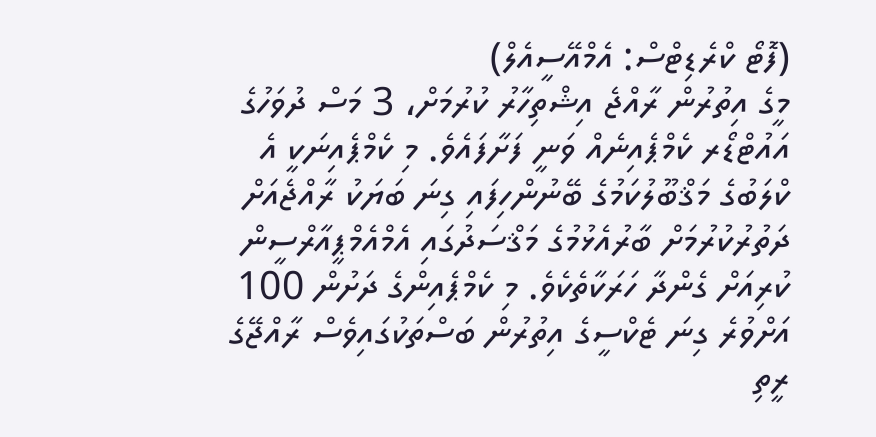(ފޮޓޯ ކްރެޑިޓްސް: އެމްއޭސީއެލް)
މީގެ އިތުރުން ރާއްޖެ އިޝްތިހާރު ކުރުމަށް، 3 މަސް ދުވަހުގެ އައުޓްޑޯރ ކެމްޕެއިނެއް ވަނީ ފަށާފައެވެ. މި ކެމްޕެއިނަކީ އެ ކްލަބުގެ މަޤްބޫލުކަމުގެ ބޭނުންހިފައި ގިނަ ބަޔަކު ރާއްޖެއަށް ދަތުރުކުރުމަށް ބާރުއެޅުމުގެ މަޤްސަދުގައި އެމްއެމްޕީއާރްސީން ކުރިއަށް ގެންދާ ހަރަކާތެކެވެ. މި ކެމްޕެއިންގެ ދަށުން 100 އަށްވުރެ ގިނަ ޓެކްސީގެ އިތުރުން ބަސްތަކުގައިވެސް ރާއްޖޭގެ ރީތި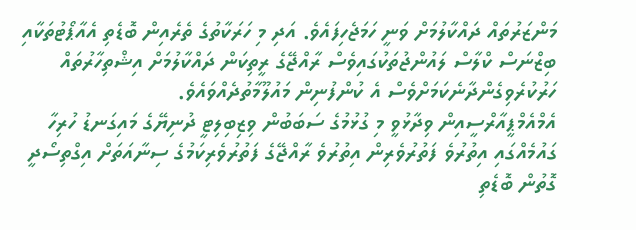މަންޒަރުތައް ދައްކާލުމަށް ވަނީ ހަމަޖެހިފައެވެ. އަދި މި ހަރަކާތުގެ ތެރެއިން ބޮޑެތި އެއާޕޯޓުތަކާއި ބިޒްނަސް ކްލާސް ލައުންޖުތަކުގައިވެސް ރާއްޖޭގެ ރީތިކަން ދައްކާލުމަށް އިޝްތިހާރުތައް ހަރުކުރެވިގެންދާނެކަމަށްވެސް އެ ކުންފުނިން މައުލޫމާތުދެއްވައެވެ.
އެމްއެމްޕީއާރްސީއިން ވިދާޅުވީ މި ގުޅުމުގެ ސަބަބުން ވިޒިބިލިޓީ ދުނިޔޭގެ މައިގަނޑު ހުރިހާ ގައުމެއްގައި އިތުރުވެ ފަތުރުވެރިން އިތުރުވެ ރާއްޖޭގެ ފަތުރުވެރިކަމުގެ ސިނާއަތަށް އިގްތިސޯދީ ގޮތުން ބޮޑެތި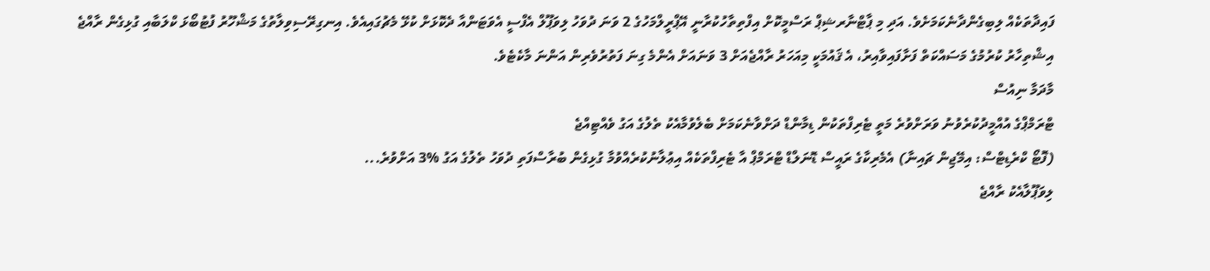ފައިދާތަކެއް ލިބިގެންދާނެކަމަށެވެ. އަދި މި ޕާޓްނާރޝިޕް ރަސްމީކޮށް އިފްތިތާހުކުރާނީ އޭޕްރީލްމަހުގެ 2 ވަނަ ދުވަހު ލިވަޕޫލް އެފްސީ އެވަޓަންއާ ދެކޮޅަށް ކުޅޭ މެޗުގައިއެވެ. އިނގިރޭސިވިލާތުގެ މަޝްހޫރު ފުޓުބޯޅަ ކްލަބާއި ގުޅިގެން ރާއްޖެ އިޝްތިހާރު ކުރުމުގެ މަސައްކަތް ފަށާފައިވާއިރު، އެ ޤައުމަކީ މިއަހަރު ރާއްޖެއަށް 3 ވަނައަށް އެންމެ ގިނަ ފަތުރުވެރިން އަންނަ މާކެޓެވެ.
މާދަމާ ނިއުސް
ޓްރަމްޕްގެ އުއްމީދުކުރެވުނު ވަރަށްވުރެ މަތީ ޓެރިފްތަކުން ޑިމާންޑް ދަށްވާނެކަމަށް ބެލެވުމާއެކު ތެލުގެ އަގު ވެއްޓިއްޖެ
(ފޮޓޯ ކްރެޑިޓްސް: އިމޭޖިން ޗައިނާ) އެމެރިކާގެ ރައީސް ޑޮނަލްޑް ޓްރަމްޕް އާ ޓެރިފްތަކެއް އިޢުލާނުކުރެއްވުމާ ގުޅިގެން ބުރާސްފަތި ދުވަހު ތެލުގެ އަގު %3 އަށްވުރެ...
ލިވަޕޫލާއެކު ރާއްޖެ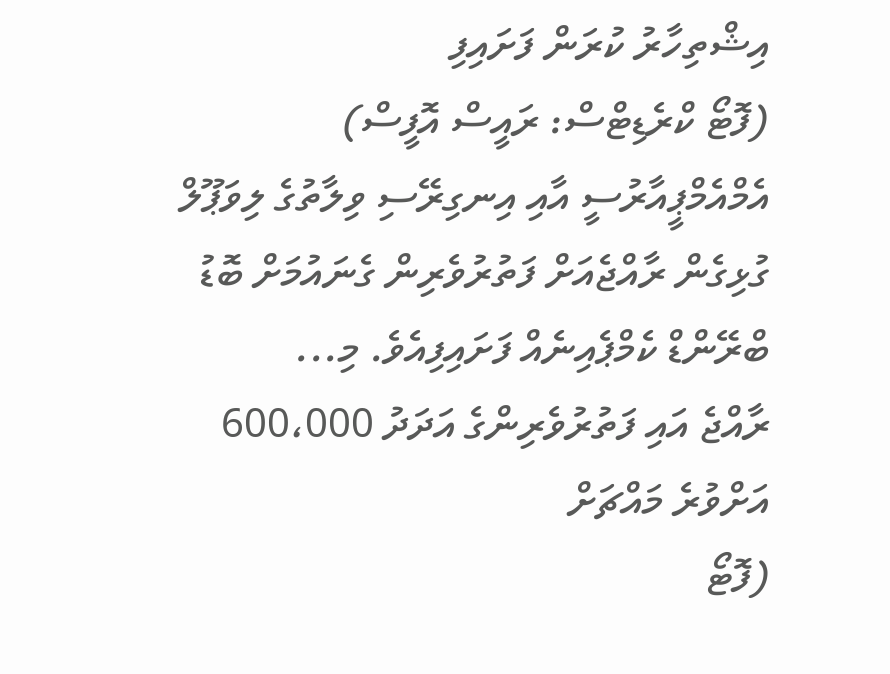އިޝްތިހާރު ކުރަން ފަށައިފި
(ފޮޓޯ ކްރެޑިޓްސް: ރައީސް އޮފީސް) އެމްއެމްޕީއާރުސީ އާއި އިނގިރޭސި ވިލާތުގެ ލިވަޕޫލް ގުޅިގެން ރާއްޖެއަށް ފަތުރުވެރިން ގެނައުމަށް ބޮޑު ބްރޭންޑް ކެމްޕެއިނެއް ފަށައިފިއެވެ. މި...
ރާއްޖެ އައި ފަތުރުވެރިންގެ އަދަދު 600،000 އަށްވުރެ މައްޗަށް
(ފޮޓޯ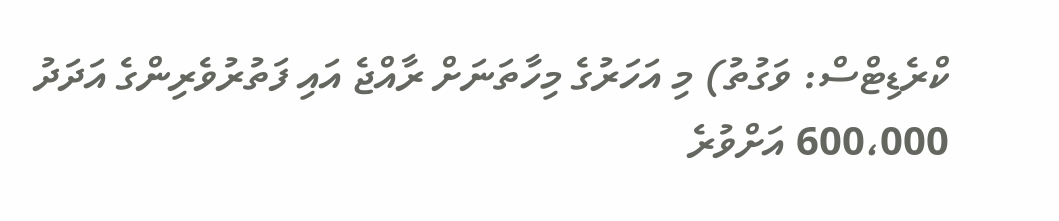ކްރެޑިޓްސް: ވަގުތު) މި އަހަރުގެ މިހާތަނަށް ރާއްޖެ އައި ފަތުރުވެރިންގެ އަދަދު 600،000 އަށްވުރެ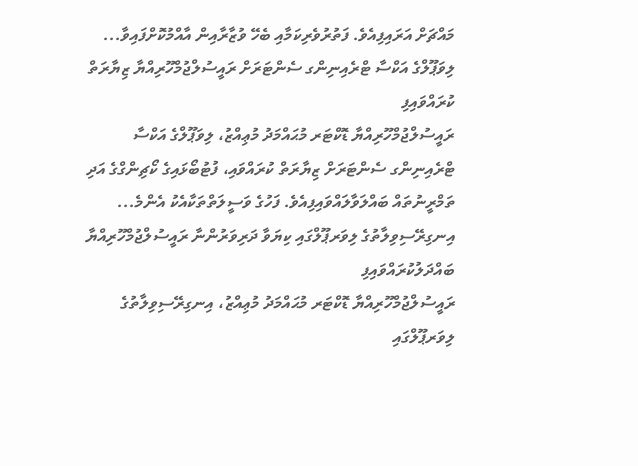މައްޗަށް އަރައިފިއެވެ. ފަތުރުވެރިކަމާއި ބެހޭ ވުޒާރާއިން އާއްމުކޮށްފައިވާ...
ލިވަޕޫލްގެ އަކްސާ ޓްރެއިނިންގ ސެންޓަރަށް ރައީސުލްޖުމްހޫރިއްޔާ ޒިޔާރަތް ކުރައްވައިފި
ރައީސުލްޖުމްހޫރިއްޔާ ޑޮކްޓަރ މުޙައްމަދު މުޢިއްޒު، ލިވަޕޫލްގެ އަކްސާ ޓްރެއިނިންގ ސެންޓަރަށް ޒިޔާރަތް ކުރައްވައި، ފުޓުބޯޅައިގެ ކޯޗިންގްގެ އަދި ތަމްރީނުތައް ބައްލަވާލައްވައިފިއެވެ. ފަހުގެ ވަސީލަތްތަކާއެކު އެންމެ...
އިނގިރޭސިވިލާތުގެ ލިވަރޕޫލްގައި ކިޔަވާ ދަރިވަރުންނާ ރައީސުލްޖުމްހޫރިއްޔާ ބައްދަލުކުރައްވައިފި
ރައީސުލްޖުމްހޫރިއްޔާ ޑޮކްޓަރ މުޙައްމަދު މުޢިއްޒު، އިނގިރޭސިވިލާތުގެ ލިވަރޕޫލްގައި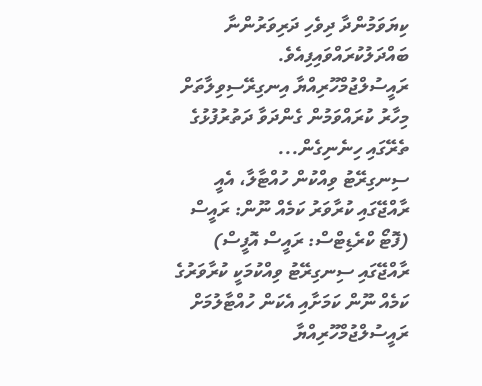ކިޔަވަމުންދާ ދިވެހި ދަރިވަރުންނާ ބައްދަލުކުރައްވައިފިއެވެ. ރައީސުލްޖުމްހޫރިއްޔާ އިނގިރޭސިވިލާތަށް މިހާރު ކުރައްވަމުން ގެންދަވާ ދަތުރުފުޅުގެ ތެރޭގައި ހިނެނިގެން...
ސިނގިރޭޓު ވިއްކުން ހުއްޓާލާ، އެއީ ރާއްޖޭގައި ކުރާވަރު ކަމެއް ނޫން: ރައީސް
(ފޮޓޯ ކްރެޑިޓްސް: ރައީސް އޮފީސް) ރާއްޖޭގައި ސިނގިރޭޓު ވިއްކުމަކީ ކުރާވަރުގެ ކަމެއް ނޫން ކަމަށާއި އެކަން ހުއްޓާލުމަށް ރައީސުލްޖުމްހޫރިއްޔާ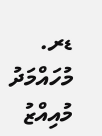ޑރ. މުހައްމަދު މުއިއްޒު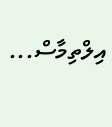އިލްތިމާސް...